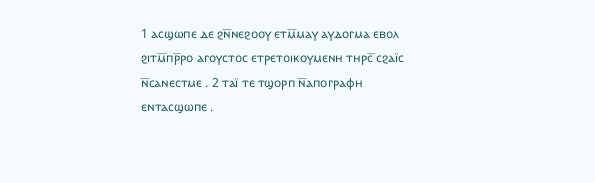1 ⲁⲥϣⲱⲡⲉ ⲇⲉ ϩⲛ̅ⲛⲉϩⲟⲟⲩ ⲉⲧⲙ̅ⲙⲁⲩ ⲁⲩⲇⲟⲅⲙⲁ ⲉⲃⲟⲗ ϩⲓⲧⲙ̅ⲡⲣ̅ⲣⲟ ⲁⲅⲟⲩⲥⲧⲟⲥ ⲉⲧⲣⲉⲧⲟⲓⲕⲟⲩⲙⲉⲛⲏ ⲧⲏⲣⲥ̅ ⲥϩⲁⲓ̈ⲥ ⲛ̅ⲥⲁⲛⲉⲥⲧⲙⲉ . 2 ⲧⲁⲓ̈ ⲧⲉ ⲧϣⲟⲣⲡ ⲛ̅ⲁⲡⲟⲅⲣⲁⲫⲏ ⲉⲛⲧⲁⲥϣⲱⲡⲉ .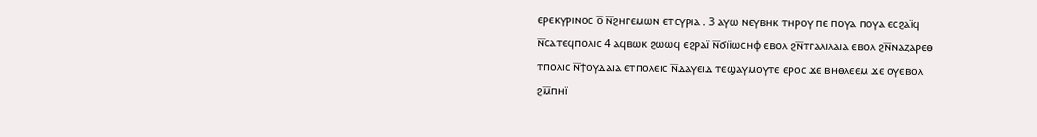ⲉⲣⲉⲕⲩⲣⲓⲛⲟⲥ ⲟ̅ ⲛ̅ϩⲏⲅⲉⲙⲱⲛ ⲉⲧⲥⲩⲣⲓⲁ . 3 ⲁⲩⲱ ⲛⲉⲩⲃⲏⲕ ⲧⲏⲣⲟⲩ ⲡⲉ ⲡⲟⲩⲁ ⲡⲟⲩⲁ ⲉⲥϩⲁⲓ̈ϥ ⲛ̅ⲥⲁⲧⲉϥⲡⲟⲗⲓⲥ 4 ⲁϥⲃⲱⲕ ϩⲱⲱϥ ⲉϩⲣⲁⲓ̈ ⲛ̅ϭⲓⲓ̈ⲱⲥⲏⲫ ⲉⲃⲟⲗ ϩⲛ̅ⲧⲅⲁⲗⲓⲗⲁⲓⲁ ⲉⲃⲟⲗ ϩⲛ̅ⲛⲁⲍⲁⲣⲉⲑ ⲧⲡⲟⲗⲓⲥ ⲛ̅ϯⲟⲩⲇⲁⲓⲁ ⲉⲧⲡⲟⲗⲉⲓⲥ ⲛ̅ⲇⲁⲩⲉⲓⲇ ⲧⲉϣⲁⲩⲙⲟⲩⲧⲉ ⲉⲣⲟⲥ ϫⲉ ⲃⲏⲑⲗⲉⲉⲙ ϫⲉ ⲟⲩⲉⲃⲟⲗ ϩⲙ̅ⲡⲏⲓ̈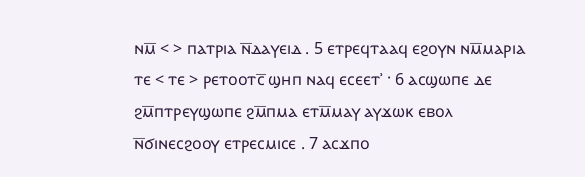ⲛⲙ̅ < > ⲡⲁⲧⲣⲓⲁ ⲛ̅ⲇⲁⲩⲉⲓⲇ . 5 ⲉⲧⲣⲉϥⲧⲁⲁϥ ⲉϩⲟⲩⲛ ⲛⲙ̅ⲙⲁⲣⲓⲁ ⲧⲉ < ⲧⲉ > ⲣⲉⲧⲟⲟⲧⲥ̅ ϣⲏⲡ ⲛⲁϥ ⲉⲥⲉⲉⲧʾ · 6 ⲁⲥϣⲱⲡⲉ ⲇⲉ ϩⲙ̅ⲡⲧⲣⲉⲩϣⲱⲡⲉ ϩⲙ̅ⲡⲙⲁ ⲉⲧⲙ̅ⲙⲁⲩ ⲁⲩϫⲱⲕ ⲉⲃⲟⲗ ⲛ̅ϭⲓⲛⲉⲥϩⲟⲟⲩ ⲉⲧⲣⲉⲥⲙⲓⲥⲉ . 7 ⲁⲥϫⲡⲟ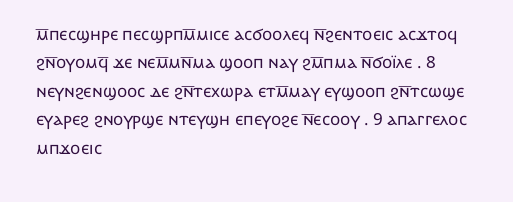ⲙ̅ⲡⲉⲥϣⲏⲣⲉ ⲡⲉⲥϣⲣⲡⲙ̅ⲙⲓⲥⲉ ⲁⲥϭⲟⲟⲗⲉϥ ⲛ̅ϩⲉⲛⲧⲟⲉⲓⲥ ⲁⲥϫⲧⲟϥ ϩⲛ̅ⲟⲩⲟⲙϥ̅ ϫⲉ ⲛⲉⲙ̅ⲙⲛ̅ⲙⲁ ϣⲟⲟⲡ ⲛⲁⲩ ϩⲙ̅ⲡⲙⲁ ⲛ̅ϭⲟⲓ̈ⲗⲉ . 8 ⲛⲉⲩⲛϩⲉⲛϣⲟⲟⲥ ⲇⲉ ϩⲛ̅ⲧⲉⲭⲱⲣⲁ ⲉⲧⲙ̅ⲙⲁⲩ ⲉⲩϣⲟⲟⲡ ϩⲛ̅ⲧⲥⲱϣⲉ ⲉⲩⲁⲣⲉϩ ϩⲛⲟⲩⲣϣⲉ ⲛⲧⲉⲩϣⲏ ⲉⲡⲉⲩⲟϩⲉ ⲛ̅ⲉⲥⲟⲟⲩ . 9 ⲁⲡⲁⲅⲅⲉⲗⲟⲥ ⲙⲡϫⲟⲉⲓⲥ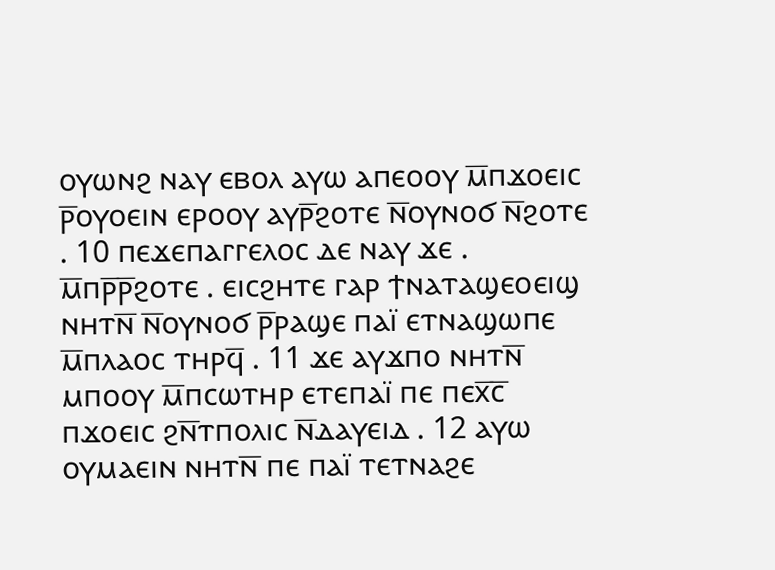ⲟⲩⲱⲛϩ ⲛⲁⲩ ⲉⲃⲟⲗ ⲁⲩⲱ ⲁⲡⲉⲟⲟⲩ ⲙ̅ⲡϫⲟⲉⲓⲥ ⲣ̅ⲟⲩⲟⲉⲓⲛ ⲉⲣⲟⲟⲩ ⲁⲩⲣ̅ϩⲟⲧⲉ ⲛ̅ⲟⲩⲛⲟϭ ⲛ̅ϩⲟⲧⲉ . 10 ⲡⲉϫⲉⲡⲁⲅⲅⲉⲗⲟⲥ ⲇⲉ ⲛⲁⲩ ϫⲉ . ⲙ̅ⲡⲣ̅ⲣ̅ϩⲟⲧⲉ . ⲉⲓⲥϩⲏⲧⲉ ⲅⲁⲣ ϯⲛⲁⲧⲁϣⲉⲟⲉⲓϣ ⲛⲏⲧⲛ̅ ⲛ̅ⲟⲩⲛⲟϭ ⲣ̅ⲣⲁϣⲉ ⲡⲁⲓ̈ ⲉⲧⲛⲁϣⲱⲡⲉ ⲙ̅ⲡⲗⲁⲟⲥ ⲧⲏⲣϥ̅ . 11 ϫⲉ ⲁⲩϫⲡⲟ ⲛⲏⲧⲛ̅ ⲙⲡⲟⲟⲩ ⲙ̅ⲡⲥⲱⲧⲏⲣ ⲉⲧⲉⲡⲁⲓ̈ ⲡⲉ ⲡⲉⲭ̅ⲥ̅ ⲡϫⲟⲉⲓⲥ ϩⲛ̅ⲧⲡⲟⲗⲓⲥ ⲛ̅ⲇⲁⲩⲉⲓⲇ . 12 ⲁⲩⲱ ⲟⲩⲙⲁⲉⲓⲛ ⲛⲏⲧⲛ̅ ⲡⲉ ⲡⲁⲓ̈ ⲧⲉⲧⲛⲁϩⲉ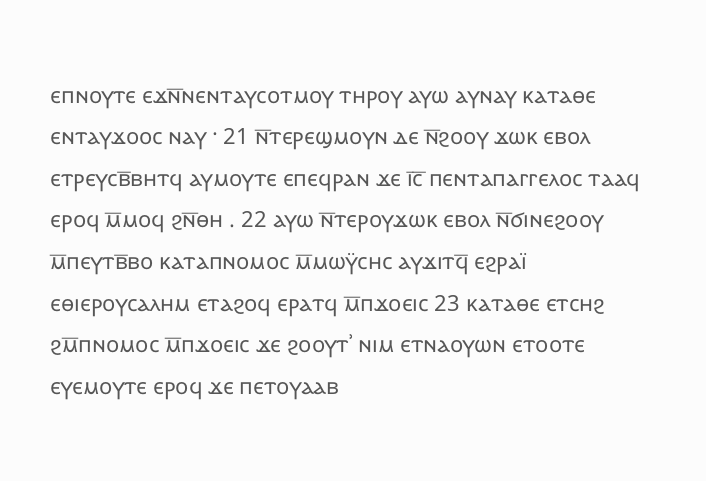ⲉⲡⲛⲟⲩⲧⲉ ⲉϫⲛ̅ⲛⲉⲛⲧⲁⲩⲥⲟⲧⲙⲟⲩ ⲧⲏⲣⲟⲩ ⲁⲩⲱ ⲁⲩⲛⲁⲩ ⲕⲁⲧⲁⲑⲉ ⲉⲛⲧⲁⲩϫⲟⲟⲥ ⲛⲁⲩ · 21 ⲛ̅ⲧⲉⲣⲉϣⲙⲟⲩⲛ ⲇⲉ ⲛ̅ϩⲟⲟⲩ ϫⲱⲕ ⲉⲃⲟⲗ ⲉⲧⲣⲉⲩⲥⲃ̅ⲃⲏⲧϥ ⲁⲩⲙⲟⲩⲧⲉ ⲉⲡⲉϥⲣⲁⲛ ϫⲉ ⲓ̅ⲥ̅ ⲡⲉⲛⲧⲁⲡⲁⲅⲅⲉⲗⲟⲥ ⲧⲁⲁϥ ⲉⲣⲟϥ ⲙ̅ⲙⲟϥ ϩⲛ̅ⲑⲏ . 22 ⲁⲩⲱ ⲛ̅ⲧⲉⲣⲟⲩϫⲱⲕ ⲉⲃⲟⲗ ⲛ̅ϭⲓⲛⲉϩⲟⲟⲩ ⲙ̅ⲡⲉⲩⲧⲃ̅ⲃⲟ ⲕⲁⲧⲁⲡⲛⲟⲙⲟⲥ ⲙ̅ⲙⲱⲩ̈ⲥⲏⲥ ⲁⲩϫⲓⲧϥ̅ ⲉϩⲣⲁⲓ̈ ⲉⲑⲓⲉⲣⲟⲩⲥⲁⲗⲏⲙ ⲉⲧⲁϩⲟϥ ⲉⲣⲁⲧϥ ⲙ̅ⲡϫⲟⲉⲓⲥ 23 ⲕⲁⲧⲁⲑⲉ ⲉⲧⲥⲏϩ ϩⲙ̅ⲡⲛⲟⲙⲟⲥ ⲙ̅ⲡϫⲟⲉⲓⲥ ϫⲉ ϩⲟⲟⲩⲧʾ ⲛⲓⲙ ⲉⲧⲛⲁⲟⲩⲱⲛ ⲉⲧⲟⲟⲧⲉ ⲉⲩⲉⲙⲟⲩⲧⲉ ⲉⲣⲟϥ ϫⲉ ⲡⲉⲧⲟⲩⲁⲁⲃ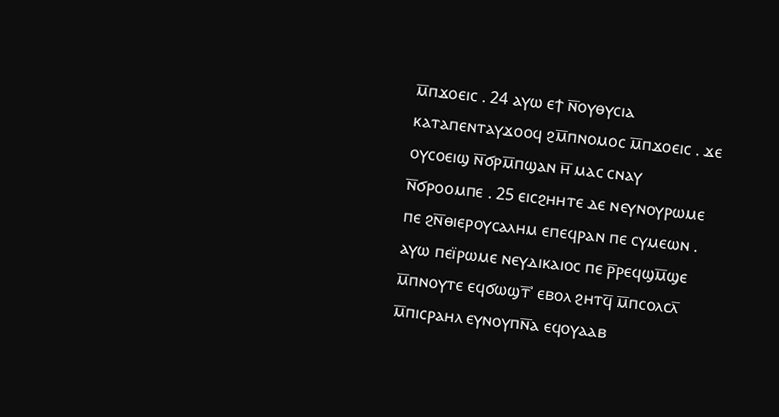ⲙ̅ⲡϫⲟⲉⲓⲥ . 24 ⲁⲩⲱ ⲉϯ ⲛ̅ⲟⲩⲑⲩⲥⲓⲁ ⲕⲁⲧⲁⲡⲉⲛⲧⲁⲩϫⲟⲟϥ ϩⲙ̅ⲡⲛⲟⲙⲟⲥ ⲙ̅ⲡϫⲟⲉⲓⲥ . ϫⲉ ⲟⲩⲥⲟⲉⲓϣ ⲛ̅ϭⲣⲙ̅ⲡϣⲁⲛ ⲏ̅ ⲙⲁⲥ ⲥⲛⲁⲩ ⲛ̅ϭⲣⲟⲟⲙⲡⲉ . 25 ⲉⲓⲥϩⲏⲏⲧⲉ ⲇⲉ ⲛⲉⲩⲛⲟⲩⲣⲱⲙⲉ ⲡⲉ ϩⲛ̅ⲑⲓⲉⲣⲟⲩⲥⲁⲗⲏⲙ ⲉⲡⲉϥⲣⲁⲛ ⲡⲉ ⲥⲩⲙⲉⲱⲛ . ⲁⲩⲱ ⲡⲉⲓ̈ⲣⲱⲙⲉ ⲛⲉⲩⲇⲓⲕⲁⲓⲟⲥ ⲡⲉ ⲣ̅ⲣⲉϥϣⲙ̅ϣⲉ ⲙ̅ⲡⲛⲟⲩⲧⲉ ⲉϥϭⲱϣⲧ̅ʾ ⲉⲃⲟⲗ ϩⲏⲧϥ̅ ⲙ̅ⲡⲥⲟⲗⲥⲗ̅ ⲙ̅ⲡⲓⲥⲣⲁⲏⲗ ⲉⲩⲛⲟⲩⲡⲛ̅ⲁ ⲉϥⲟⲩⲁⲁⲃ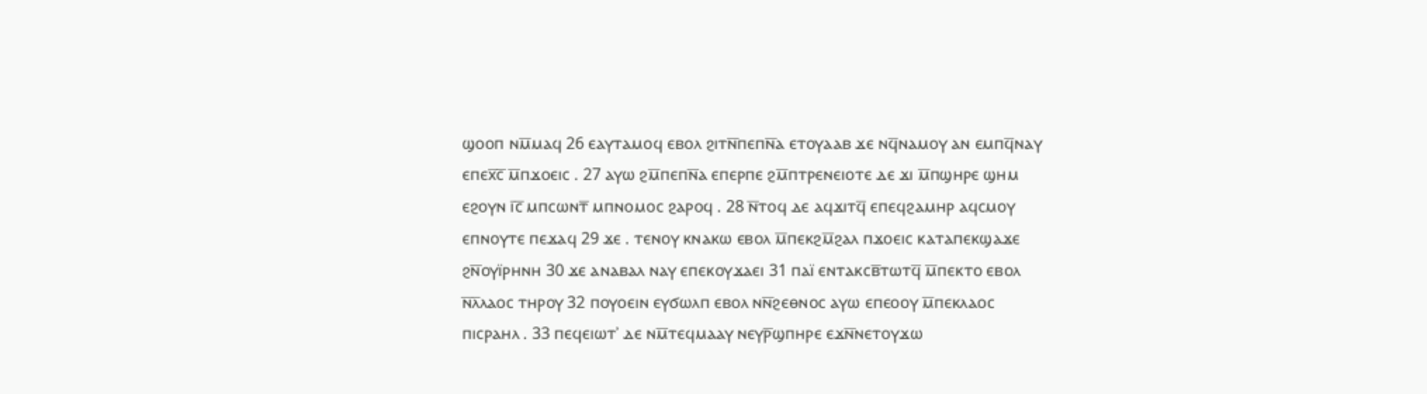ϣⲟⲟⲡ ⲛⲙ̅ⲙⲁϥ 26 ⲉⲁⲩⲧⲁⲙⲟϥ ⲉⲃⲟⲗ ϩⲓⲧⲛ̅ⲡⲉⲡⲛ̅ⲁ ⲉⲧⲟⲩⲁⲁⲃ ϫⲉ ⲛϥ̅ⲛⲁⲙⲟⲩ ⲁⲛ ⲉⲙⲡϥ̅ⲛⲁⲩ ⲉⲡⲉⲭ̅ⲥ̅ ⲙ̅ⲡϫⲟⲉⲓⲥ . 27 ⲁⲩⲱ ϩⲙ̅ⲡⲉⲡⲛ̅ⲁ ⲉⲡⲉⲣⲡⲉ ϩⲙ̅ⲡⲧⲣⲉⲛⲉⲓⲟⲧⲉ ⲇⲉ ϫⲓ ⲙ̅ⲡϣⲏⲣⲉ ϣⲏⲙ ⲉϩⲟⲩⲛ ⲓ̅ⲥ̅ ⲙⲡⲥⲱⲛⲧ̅ ⲙⲡⲛⲟⲙⲟⲥ ϩⲁⲣⲟϥ . 28 ⲛ̅ⲧⲟϥ ⲇⲉ ⲁϥϫⲓⲧϥ̅ ⲉⲡⲉϥϩⲁⲙⲏⲣ ⲁϥⲥⲙⲟⲩ ⲉⲡⲛⲟⲩⲧⲉ ⲡⲉϫⲁϥ 29 ϫⲉ . ⲧⲉⲛⲟⲩ ⲕⲛⲁⲕⲱ ⲉⲃⲟⲗ ⲙ̅ⲡⲉⲕϩⲙ̅ϩⲁⲗ ⲡϫⲟⲉⲓⲥ ⲕⲁⲧⲁⲡⲉⲕϣⲁϫⲉ ϩⲛ̅ⲟⲩⲓ̈ⲣⲏⲛⲏ 30 ϫⲉ ⲁⲛⲁⲃⲁⲗ ⲛⲁⲩ ⲉⲡⲉⲕⲟⲩϫⲁⲉⲓ 31 ⲡⲁⲓ̈ ⲉⲛⲧⲁⲕⲥⲃ̅ⲧⲱⲧϥ̅ ⲙ̅ⲡⲉⲕⲧⲟ ⲉⲃⲟⲗ ⲛ̅ⲗ̅ⲗⲁⲟⲥ ⲧⲏⲣⲟⲩ 32 ⲡⲟⲩⲟⲉⲓⲛ ⲉⲩϭⲱⲗⲡ ⲉⲃⲟⲗ ⲛⲛ̅ϩⲉⲑⲛⲟⲥ ⲁⲩⲱ ⲉⲡⲉⲟⲟⲩ ⲙ̅ⲡⲉⲕⲗⲁⲟⲥ ⲡⲓⲥⲣⲁⲏⲗ . 33 ⲡⲉϥⲉⲓⲱⲧʾ ⲇⲉ ⲛⲙ̅ⲧⲉϥⲙⲁⲁⲩ ⲛⲉⲩⲣ̅ϣⲡⲏⲣⲉ ⲉϫⲛ̅ⲛⲉⲧⲟⲩϫⲱ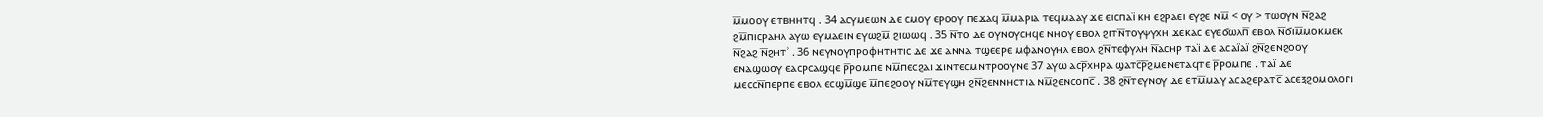ⲙ̅ⲙⲟⲟⲩ ⲉⲧⲃⲏⲏⲧϥ . 34 ⲁⲥⲩⲙⲉⲱⲛ ⲇⲉ ⲥⲙⲟⲩ ⲉⲣⲟⲟⲩ ⲡⲉϫⲁϥ ⲙ̅ⲙⲁⲣⲓⲁ ⲧⲉϥⲙⲁⲁⲩ ϫⲉ ⲉⲓⲥⲡⲁⲓ̈ ⲕⲏ ⲉϩⲣⲁⲉⲓ ⲉⲩϩⲉ ⲛⲙ̅ < ⲟⲩ > ⲧⲱⲟⲩⲛ ⲛ̅ϩⲁϩ ϩⲙ̅ⲡⲓⲥⲣⲁⲏⲗ ⲁⲩⲱ ⲉⲩⲙⲁⲉⲓⲛ ⲉⲩⲱϩⲙ̅ ϩⲓⲱⲱϥ . 35 ⲛ̅ⲧⲟ ⲇⲉ ⲟⲩⲛⲟⲩⲥⲏϥⲉ ⲛⲏⲟⲩ ⲉⲃⲟⲗ ϩⲓⲧⲛ̅ⲧⲟⲩⲯⲩⲭⲏ ϫⲉⲕⲁⲥ ⲉⲩⲉϭⲱⲗⲡ̅ ⲉⲃⲟⲗ ⲛ̅ϭⲓⲙ̅ⲙⲟⲕⲙⲉⲕ ⲛ̅ϩⲁϩ ⲛ̅ϩⲏⲧʾ . 36 ⲛⲉⲩⲛⲟⲩⲡⲣⲟⲫⲏⲧⲏⲧⲓⲥ ⲇⲉ ϫⲉ ⲁⲛⲛⲁ ⲧϣⲉⲉⲣⲉ ⲙⲫⲁⲛⲟⲩⲏⲗ ⲉⲃⲟⲗ ϩⲛ̅ⲧⲉⲫⲩⲗⲏ ⲛ̅ⲁⲥⲏⲣ ⲧⲁⲓ̈ ⲇⲉ ⲁⲥⲁⲓ̈ⲁⲓ̈ ϩⲛ̅ϩⲉⲛϩⲟⲟⲩ ⲉⲛⲁϣⲱⲟⲩ ⲉⲁⲥⲣⲥⲁϣϥⲉ ⲣ̅ⲣⲟⲙⲡⲉ ⲛⲙ̅ⲡⲉⲥϩⲁⲓ ϫⲓⲛⲧⲉⲥⲙⲛⲧⲣⲟⲟⲩⲛⲉ 37 ⲁⲩⲱ ⲁⲥⲣ̅ⲭⲏⲣⲁ ϣⲁⲧⲥ̅ⲣ̅ϩⲙⲉⲛⲉⲧⲁϥⲧⲉ ⲣ̅ⲣⲟⲙⲡⲉ . ⲧⲁⲓ̈ ⲇⲉ ⲙⲉⲥⲥⲛ̅ⲡⲉⲣⲡⲉ ⲉⲃⲟⲗ ⲉⲥϣⲙ̅ϣⲉ ⲙ̅ⲡⲉϩⲟⲟⲩ ⲛⲙ̅ⲧⲉⲩϣⲏ ϩⲛ̅ϩⲉⲛⲛⲏⲥⲧⲓⲁ ⲛⲙ̅ϩⲉⲛⲥⲟⲡⲥ̅ . 38 ϩⲛ̅ⲧⲉⲩⲛⲟⲩ ⲇⲉ ⲉⲧⲙ̅ⲙⲁⲩ ⲁⲥⲁϩⲉⲣⲁⲧⲥ̅ ⲁⲥⲉⲝϩⲟⲙⲟⲗⲟⲅⲓ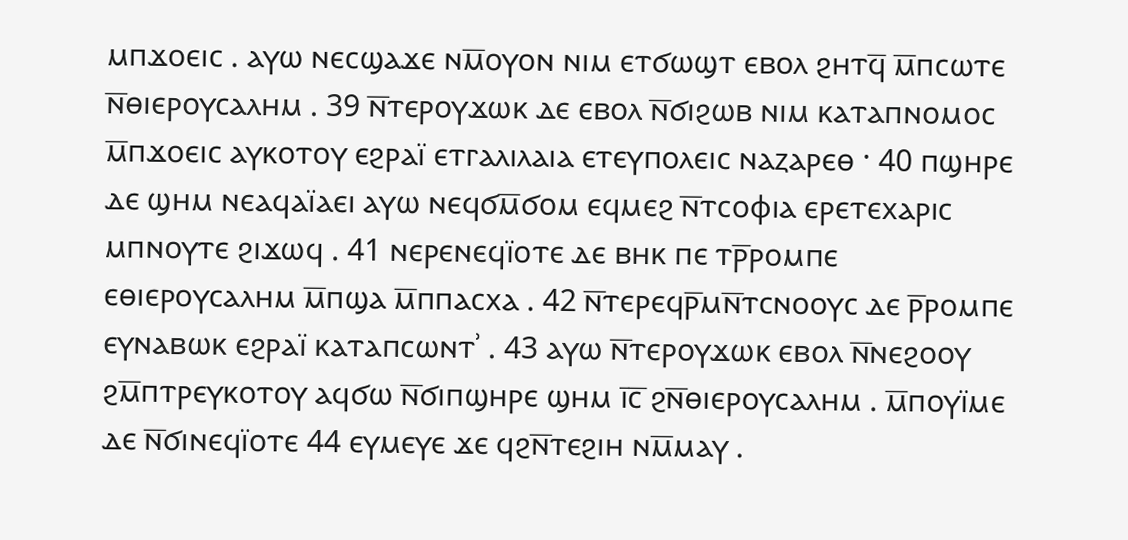ⲙⲡϫⲟⲉⲓⲥ . ⲁⲩⲱ ⲛⲉⲥϣⲁϫⲉ ⲛⲙ̅ⲟⲩⲟⲛ ⲛⲓⲙ ⲉⲧϭⲱϣⲧ ⲉⲃⲟⲗ ϩⲏⲧϥ̅ ⲙ̅ⲡⲥⲱⲧⲉ ⲛ̅ⲑⲓⲉⲣⲟⲩⲥⲁⲗⲏⲙ . 39 ⲛ̅ⲧⲉⲣⲟⲩϫⲱⲕ ⲇⲉ ⲉⲃⲟⲗ ⲛ̅ϭⲓϩⲱⲃ ⲛⲓⲙ ⲕⲁⲧⲁⲡⲛⲟⲙⲟⲥ ⲙ̅ⲡϫⲟⲉⲓⲥ ⲁⲩⲕⲟⲧⲟⲩ ⲉϩⲣⲁⲓ̈ ⲉⲧⲅⲁⲗⲓⲗⲁⲓⲁ ⲉⲧⲉⲩⲡⲟⲗⲉⲓⲥ ⲛⲁⲍⲁⲣⲉⲑ · 40 ⲡϣⲏⲣⲉ ⲇⲉ ϣⲏⲙ ⲛⲉⲁϥⲁⲓ̈ⲁⲉⲓ ⲁⲩⲱ ⲛⲉϥϭⲙ̅ϭⲟⲙ ⲉϥⲙⲉϩ ⲛ̅ⲧⲥⲟⲫⲓⲁ ⲉⲣⲉⲧⲉⲭⲁⲣⲓⲥ ⲙⲡⲛⲟⲩⲧⲉ ϩⲓϫⲱϥ . 41 ⲛⲉⲣⲉⲛⲉϥⲓ̈ⲟⲧⲉ ⲇⲉ ⲃⲏⲕ ⲡⲉ ⲧⲣ̅ⲣⲟⲙⲡⲉ ⲉⲑⲓⲉⲣⲟⲩⲥⲁⲗⲏⲙ ⲙ̅ⲡϣⲁ ⲙ̅ⲡⲡⲁⲥⲭⲁ . 42 ⲛ̅ⲧⲉⲣⲉϥⲣ̅ⲙⲛ̅ⲧⲥⲛⲟⲟⲩⲥ ⲇⲉ ⲣ̅ⲣⲟⲙⲡⲉ ⲉⲩⲛⲁⲃⲱⲕ ⲉϩⲣⲁⲓ̈ ⲕⲁⲧⲁⲡⲥⲱⲛⲧʾ . 43 ⲁⲩⲱ ⲛ̅ⲧⲉⲣⲟⲩϫⲱⲕ ⲉⲃⲟⲗ ⲛ̅ⲛⲉϩⲟⲟⲩ ϩⲙ̅ⲡⲧⲣⲉⲩⲕⲟⲧⲟⲩ ⲁϥϭⲱ ⲛ̅ϭⲓⲡϣⲏⲣⲉ ϣⲏⲙ ⲓ̅ⲥ̅ ϩⲛ̅ⲑⲓⲉⲣⲟⲩⲥⲁⲗⲏⲙ . ⲙ̅ⲡⲟⲩⲓ̈ⲙⲉ ⲇⲉ ⲛ̅ϭⲓⲛⲉϥⲓ̈ⲟⲧⲉ 44 ⲉⲩⲙⲉⲩⲉ ϫⲉ ϥϩⲛ̅ⲧⲉϩⲓⲏ ⲛⲙ̅ⲙⲁⲩ .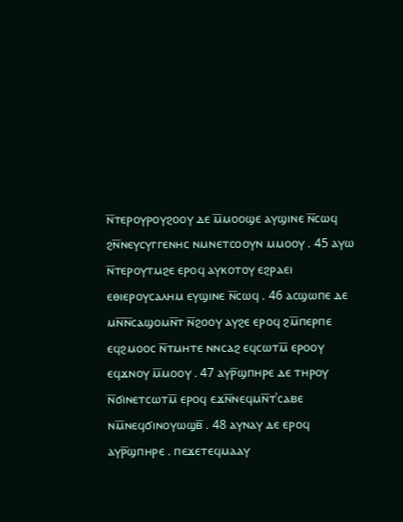ⲛ̅ⲧⲉⲣⲟⲩⲣⲟⲩϩⲟⲟⲩ ⲇⲉ ⲙ̅ⲙⲟⲟϣⲉ ⲁⲩϣⲓⲛⲉ ⲛ̅ⲥⲱϥ ϩⲛ̅ⲛⲉⲩⲥⲩⲅⲅⲉⲛⲏⲥ ⲛⲙⲛⲉⲧⲥⲟⲟⲩⲛ ⲙⲙⲟⲟⲩ . 45 ⲁⲩⲱ ⲛ̅ⲧⲉⲣⲟⲩⲧⲙϩⲉ ⲉⲣⲟϥ ⲁⲩⲕⲟⲧⲟⲩ ⲉϩⲣⲁⲉⲓ ⲉⲑⲓⲉⲣⲟⲩⲥⲁⲗⲏⲙ ⲉⲩϣⲓⲛⲉ ⲛ̅ⲥⲱϥ . 46 ⲁⲥϣⲱⲡⲉ ⲇⲉ ⲙⲛ̅ⲛ̅ⲥⲁϣⲟⲙⲛ̅ⲧ ⲛ̅ϩⲟⲟⲩ ⲁⲩϩⲉ ⲉⲣⲟϥ ϩⲙ̅ⲡⲉⲣⲡⲉ ⲉϥϩⲙⲟⲟⲥ ⲛ̅ⲧⲙⲏⲧⲉ ⲛⲛⲥⲁϩ ⲉϥⲥⲱⲧⲙ̅ ⲉⲣⲟⲟⲩ ⲉϥϫⲛⲟⲩ ⲙ̅ⲙⲟⲟⲩ . 47 ⲁⲩⲣ̅ϣⲡⲏⲣⲉ ⲇⲉ ⲧⲏⲣⲟⲩ ⲛ̅ϭⲓⲛⲉⲧⲥⲱⲧⲙ̅ ⲉⲣⲟϥ ⲉϫⲛ̅ⲛⲉϥⲙⲛ̅ⲧʾⲥⲁⲃⲉ ⲛⲙ̅ⲛⲉϥϭⲓⲛⲟⲩⲱϣⲃ̅ . 48 ⲁⲩⲛⲁⲩ ⲇⲉ ⲉⲣⲟϥ ⲁⲩⲣ̅ϣⲡⲏⲣⲉ . ⲡⲉϫⲉⲧⲉϥⲙⲁⲁⲩ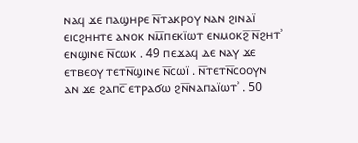ⲛⲁϥ ϫⲉ ⲡⲁϣⲏⲣⲉ ⲛ̅ⲧⲁⲕⲣⲟⲩ ⲛⲁⲛ ϩⲓⲛⲁⲓ̈ ⲉⲓⲥϩⲏⲏⲧⲉ ⲁⲛⲟⲕ ⲛⲙ̅ⲡⲉⲕⲓ̈ⲱⲧ ⲉⲛⲙⲟⲕϩ̅ ⲛ̅ϩⲏⲧʾ ⲉⲛϣⲓⲛⲉ ⲛ̅ⲥⲱⲕ . 49 ⲡⲉϫⲁϥ ⲇⲉ ⲛⲁⲩ ϫⲉ ⲉⲧⲃⲉⲟⲩ ⲧⲉⲧⲛ̅ϣⲓⲛⲉ ⲛ̅ⲥⲱⲓ̈ . ⲛ̅ⲧⲉⲧⲛ̅ⲥⲟⲟⲩⲛ ⲁⲛ ϫⲉ ϩⲁⲡⲥ̅ ⲉⲧⲣⲁϭⲱ ϩⲛ̅ⲛⲁⲡⲁⲓ̈ⲱⲧʾ . 50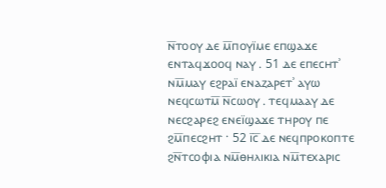ⲛ̅ⲧⲟⲟⲩ ⲇⲉ ⲙ̅ⲡⲟⲩⲓ̈ⲙⲉ ⲉⲡϣⲁϫⲉ ⲉⲛⲧⲁϥϫⲟⲟϥ ⲛⲁⲩ . 51 ⲇⲉ ⲉⲡⲉⲥⲏⲧʾ ⲛⲙ̅ⲙⲁⲩ ⲉϩⲣⲁⲓ̈ ⲉⲛⲁⲍⲁⲣⲉⲧʾ ⲁⲩⲱ ⲛⲉϥⲥⲱⲧⲙ̅ ⲛ̅ⲥⲱⲟⲩ . ⲧⲉϥⲙⲁⲁⲩ ⲇⲉ ⲛⲉⲥϩⲁⲣⲉϩ ⲉⲛⲉⲓ̈ϣⲁϫⲉ ⲧⲏⲣⲟⲩ ⲡⲉ ϩⲙ̅ⲡⲉⲥϩⲏⲧ · 52 ⲓ̅ⲥ̅ ⲇⲉ ⲛⲉϥⲡⲣⲟⲕⲟⲡⲧⲉ ϩⲛ̅ⲧⲥⲟⲫⲓⲁ ⲛⲙ̅ⲑⲏⲗⲓⲕⲓⲁ ⲛⲙ̅ⲧⲉⲭⲁⲣⲓⲥ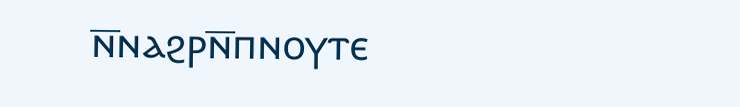ⲛ̅ⲛⲁϩⲣⲛ̅ⲡⲛⲟⲩⲧⲉ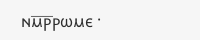ⲛⲙ̅ⲣ̅ⲣⲱⲙⲉ ·